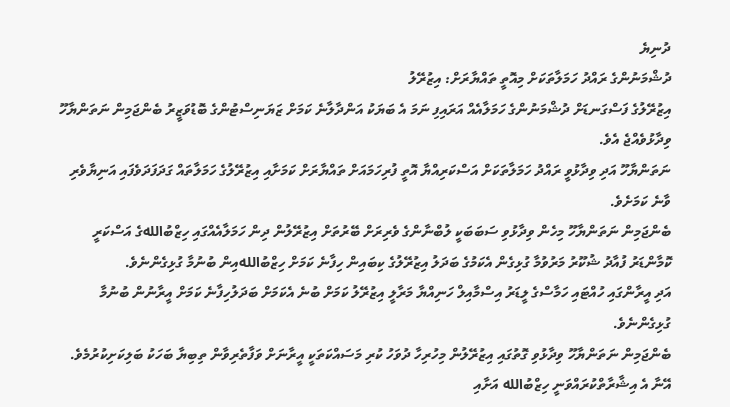ދުނިޔެ
ދުޝްމަނުންގެ ރައްދު ހަމަލާތަކަށް މިއޮތީ ތައްޔާރަށް: އިޒުރޭލު
އިޒުރޭލުގެ ފަސްގަނޑަށް ދުޝްމަނުންގެ ހަމަލާއެއް އަރައިފި ނަމަ އެ ބަޔަކު އަންދާލާނެ ކަމަށް ޒަޔަނިސްޓުންގެ ބޮޑުވަޒީރު ބެންޖަމިން ނަތަންޔާހޫ ވިދާޅުވެއްޖެ އެވެ.
ނަތަންޔާހޫ އަދި ވިދާޅުވީ ރައްދު ހަމަލާތަކަށް އަސްކަރިއްޔާ އޮތީ ފުރިހަމައަށް ތައްޔާރަށް ކަމަށާއި އިޒުރޭލުގެ ހަމަލާތައް ގަދަފަދަވެފައި އަނިޔާވެރި ވާނެ ކަމަށެވެ.
ބެންޖަމިން ނަތަންޔާހޫ މިހެން ވިދާޅުވި ސަބަބަކީ ލުބްނާންގެ ވެރިރަށް ބޭރުތަށް އިޒުރޭލުން ދިން ހަމަލާއެއްގައި ހިޒްބުاللهގެ އަސްކަރީ ކޮމާންޑަރު ފުއާދު ޝުކޫރު މަރުވުމާ ގުޅިގެން އެކަމުގެ ބަދަލު އިޒުރޭލުގެ ކިބައިން ހިފާނެ ކަމަށް ހިޒްބުاللهއިން ބުނުމާ ގުޅިގެންނެވެ.
އަދި އީރާންގައި ހުއްޓައި ހަމާސްގެ ލީޑަރު އިސްމާއިލް ހަނިއްޔާ މަރާލީ އިޒުރޭލު ކަމަށް ބުނެ އެކަމަށް ބަދަލުހިފާނެ ކަމަށް އީރާނުން ބުނުމާ ގުޅިގެންނެވެ.
ބެންޖަމިން ނަތަންޔާހޫ ވިދާޅުވި ގޮތުގައި އިޒުރޭލުން މިހުރިހާ ދުވަހު ކުރި މަސައްކަތަކީ އީރާނަށް ވަފާތެރިވާން ތިބިޔާ ބަހަކު ބަލިކަށިކުރުމެވެ. އޭނާ އެ އިޝާރާތްކުރައްވަނީ ހިޒްބުالله އަށާއި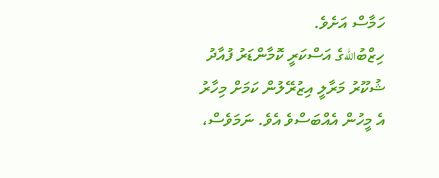ހަމާސް އަށެވެ.
ހިޒްބުاللهގެ އަސްކަރީ ކޮމާންޑަރު ފުއާދު ޝުކޫރު މަރާލީ އިޒުރޭލުން ކަމަށް މިހާރު އެ މީހުން އެއްބަސްވެ އެވެ. ނަމަވެސް،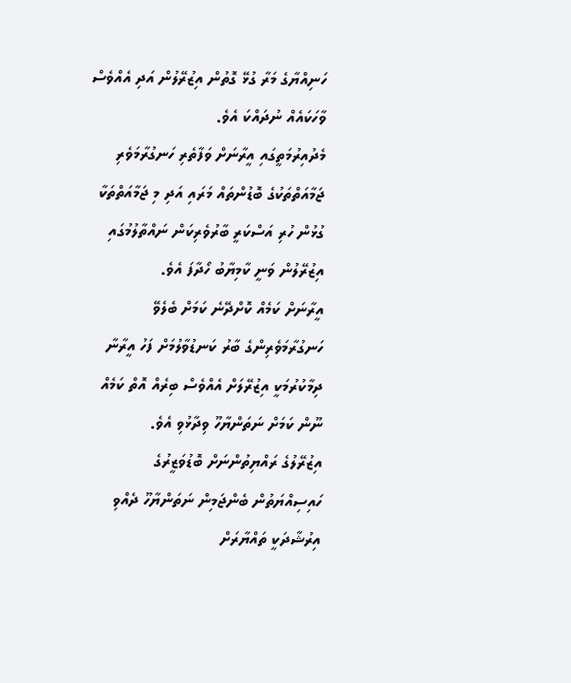ހަނިއްޔާގެ މަރާ ގުޅޭ ގޮތުން އިޒުރޭލުން އަދި އެއްވެސް ވާހަކައެއް ނުދައްކަ އެވެ.
މެދުއިރުމަތީގައި އީރާނަށް ވަފާތެރި ހަނގުރާމަވެރި ޖަމާއަތްތަކުގެ ބޮޑުންތައް މަރައި އަދި މި ޖަމާއަތްތަކާ ގުޅުން ހުރި އަސްކަރީ ބާރުވެރިކަން ނައްތާލުމުގައި އިޒުރޭލުން ވަނީ ކާމިޔާބު ހޯދާފަ އެވެ.
އީރާނަށް ކަމެއް ކޮށްދޭނެ ކަމަށް ބެލެވޭ ހަނގުރާމަވެރިންގެ ބާރު ކަނޑުވާލުމަށް ފަހު އީރާނާ ދިމާކުރުމަކީ އިޒުރޭލަށް އެއްވެސް ބިރެއް އޮތް ކަމެއް ނޫން ކަމަށް ނަތަންޔާހޫ ވިދާޅުވި އެވެ.
އިޒުރޭލުގެ ރައްޔިތުންނަށް ބޮޑުވަޒީރުގެ ހައިސިއްޔަތުން ބެންޖަމިން ނަތަންޔާހޫ ދެއްވި އިރުޝާދަކީ ތައްޔާރަށް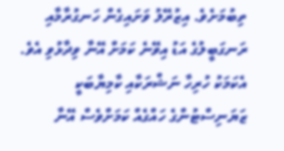ތިބުމަށެވެ. އިޒުރޭލު ވަށައިގެން ހަނގުރާމާއި ރަނގަބީލުގެ އަޑު އިވޭނެ ކަމަށް އޭނާ ވިދާޅުވި އެވެ. އެކަމަކު ހުރިހާ ނަޝްރަކާއި ކާމިޔާބަކީ ޒަޔަނިސްޓުންގެ ހައްގެއް ކަމަށްވެސް އޭނާ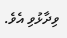ވިދާޅުވި އެވެ.